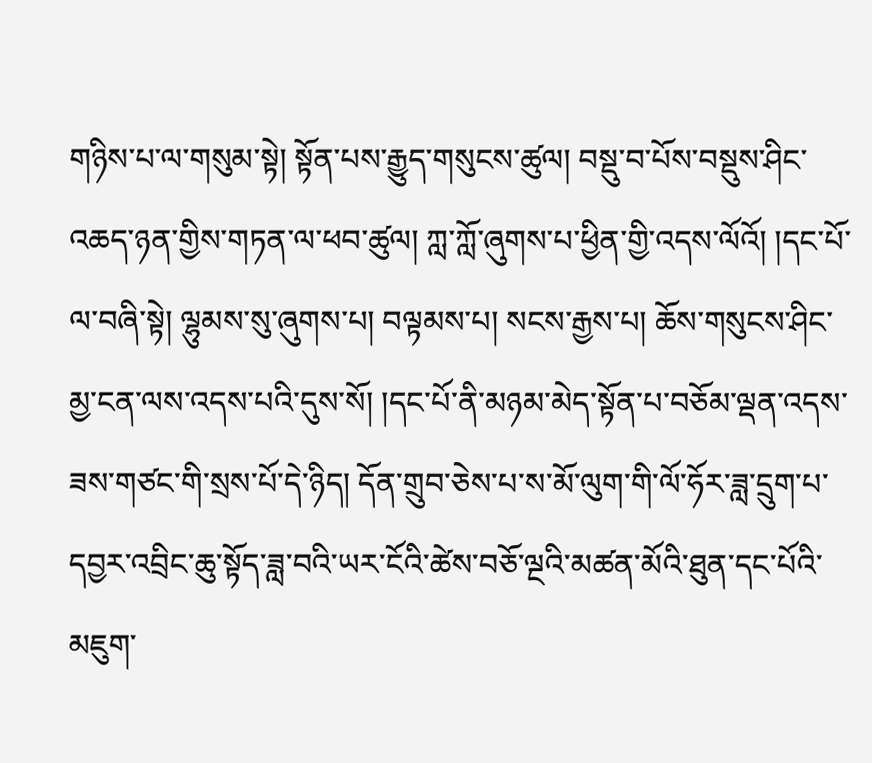གཉིས་པ་ལ་གསུམ་སྟེ། སྟོན་པས་རྒྱུད་གསུངས་ཚུལ། བསྡུ་བ་པོས་བསྡུས་ཤིང་འཆད་ཉན་གྱིས་གཏན་ལ་ཕབ་ཚུལ། ཀླ་ཀློ་ཞུགས་པ་ཕྱིན་གྱི་འདས་ལོའོ། །དང་པོ་ལ་བཞི་སྟེ། ལྷུམས་སུ་ཞུགས་པ། བལྟམས་པ། སངས་རྒྱས་པ། ཆོས་གསུངས་ཤིང་མྱ་ངན་ལས་འདས་པའི་དུས་སོ། །དང་པོ་ནི་མཉམ་མེད་སྟོན་པ་བཅོམ་ལྡན་འདས་ཟས་གཙང་གི་སྲས་པོ་དེ་ཉིད། དོན་གྲུབ་ཅེས་པ་ས་མོ་ལུག་གི་ལོ་ཧོར་ཟླ་དྲུག་པ་དབྱར་འབྲིང་ཆུ་སྟོད་ཟླ་བའི་ཡར་ངོའི་ཚེས་བཅོ་ལྔའི་མཚན་མོའི་ཐུན་དང་པོའི་མཇུག་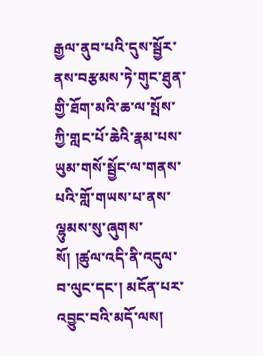རྒྱལ་ནུབ་པའི་དུས་སྦྱོར་ནས་བརྩམས་ཏེ་གུང་ཐུན་གྱི་ཐོག་མའི་ཆ་ལ་སྤོས་ཀྱི་གླང་པོ་ཆེའི་རྣམ་པས་ཡུམ་གསོ་སྦྱོང་ལ་གནས་པའི་གློ་གཡས་པ་ནས་ལྷུམས་སུ་ཞུགས་སོ། །ཚུལ་འདི་ནི་འདུལ་བ་ལུང་དང་། མངོན་པར་འབྱུང་བའི་མདོ་ལས།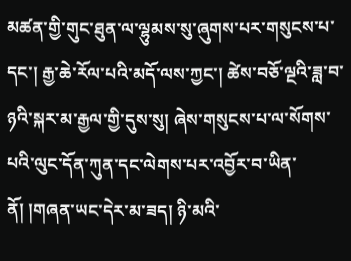མཚན་གྱི་གུང་ཐུན་ལ་ལྷུམས་སུ་ཞུགས་པར་གསུངས་པ་དང་། རྒྱ་ཆེ་རོལ་པའི་མདོ་ལས་ཀྱང་། ཚེས་བཅོ་ལྔའི་ཟླ་བ་ཉའི་སྐར་མ་རྒྱལ་གྱི་དུས་སུ། ཞེས་གསུངས་པ་ལ་སོགས་པའི་ལུང་དོན་ཀུན་དང་ལེགས་པར་འབྱོར་བ་ཡིན་ནོ། །གཞན་ཡང་དེར་མ་ཟད། ཉི་མའི་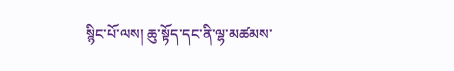སྙིང་པོ་ལས། ཆུ་སྟོད་དང་ནི་ལྷ་མཚམས་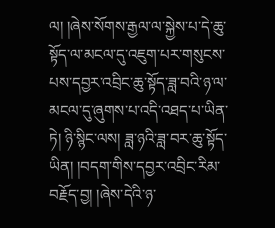ལ། །ཞེས་སོགས་རྒྱལ་ལ་སྐྱེས་པ་དེ་ཆུ་སྟོད་ལ་མངལ་དུ་འཇུག་པར་གསུངས་པས་དབྱར་འབྲིང་ཆུ་སྟོད་ཟླ་བའི་ཉ་ལ་མངལ་དུ་ཞུགས་པ་འདི་འཐད་པ་ཡིན་ཏེ། ཉི་སྙིང་ལས། ཟླ་ཉའི་ཟླ་བར་ཆུ་སྟོད་ཡིན། །བདག་གིས་དབྱར་འབྲིང་རིམ་བརྗོད་བྱ། །ཞེས་དེའི་ཉ་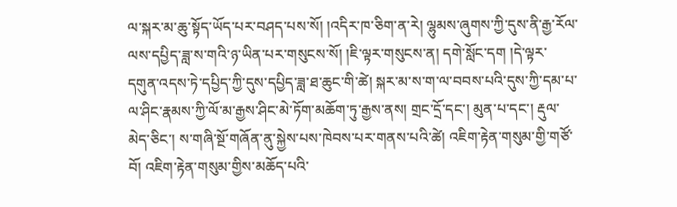ལ་སྐར་མ་ཆུ་སྟོད་ཡོད་པར་བཤད་པས་སོ། །འདིར་ཁ་ཅིག་ན་རེ། ལྷུམས་ཞུགས་ཀྱི་དུས་ནི་རྒྱ་རོལ་ལས་དཔྱིད་ཟླ་ས་གའི་ཉ་ཡིན་པར་གསུངས་སོ། །ཇི་ལྟར་གསུངས་ན། དགེ་སློང་དག །དེ་ལྟར་དགུན་འདས་ཏེ་དཔྱིད་ཀྱི་དུས་དཔྱིད་ཟླ་ཐ་ཆུང་གི་ཚེ། སྐར་མ་ས་ག་ལ་བབས་པའི་དུས་ཀྱི་དམ་པ་ལ་ཤིང་རྣམས་ཀྱི་ལོ་མ་རྒྱས་ཤིང་མེ་ཏོག་མཆོག་ཏུ་རྒྱས་ནས། གྲང་དྲོ་དང་། མུན་པ་དང་། རྡུལ་མེད་ཅིང་། ས་གཞི་སྔོ་གཞོན་ནུ་སྐྱེས་པས་ཁེབས་པར་གནས་པའི་ཚེ། འཇིག་རྟེན་གསུམ་གྱི་གཙོ་བོ། འཇིག་རྟེན་གསུམ་གྱིས་མཆོད་པའི་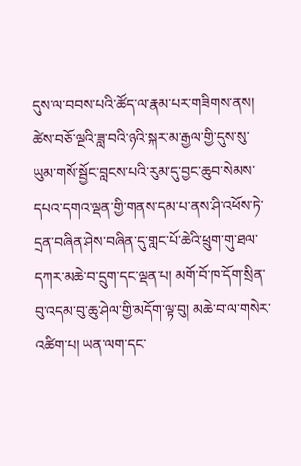དུས་ལ་བབས་པའི་ཚོད་ལ་རྣམ་པར་གཟིགས་ནས། ཚེས་བཅོ་ལྔའི་ཟླ་བའི་ཉའི་སྐར་མ་རྒྱལ་གྱི་དུས་སུ་ཡུམ་གསོ་སྦྱོང་བླངས་པའི་རུམ་དུ་བྱང་ཆུབ་སེམས་དཔའ་དགའ་ལྡན་གྱི་གནས་དམ་པ་ནས་ཤི་འཕོས་ཏེ་དྲན་བཞིན་ཤེས་བཞིན་དུ་གླང་པོ་ཆེའི་ཕྲུག་གུ་ཐལ་དཀར་མཆེ་བ་དྲུག་དང་ལྡན་པ། མགོ་བོ་ཁ་དོག་སྲིན་བུ་འདམ་བུ་ཆུ་ཤེལ་གྱི་མདོག་ལྟ་བུ། མཆེ་བ་ལ་གསེར་འཚིག་པ། ཡན་ལག་དང་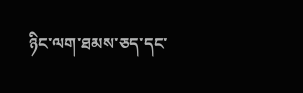ཉིང་ལག་ཐམས་ཅད་དང་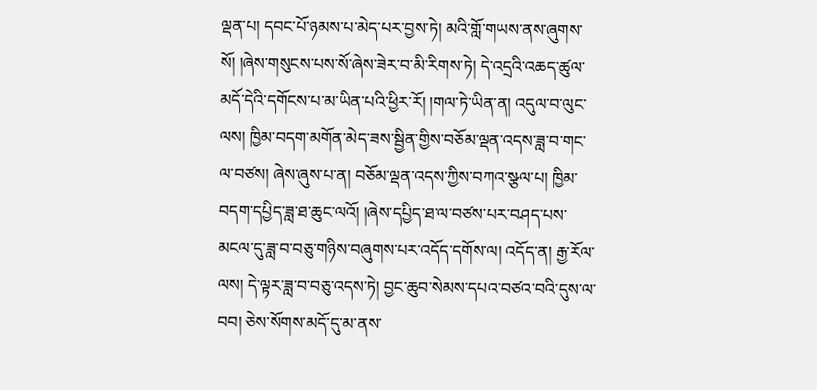ལྡན་པ། དབང་པོ་ཉམས་པ་མེད་པར་བྱས་ཏེ། མའི་གློ་གཡས་ནས་ཞུགས་སོ། །ཞེས་གསུངས་པས་སོ་ཞེས་ཟེར་བ་མི་རིགས་ཏེ། དེ་འདྲའི་འཆད་ཚུལ་མདོ་དེའི་དགོངས་པ་མ་ཡིན་པའི་ཕྱིར་རོ། །གལ་ཏེ་ཡིན་ན། འདུལ་བ་ལུང་ལས། ཁྱིམ་བདག་མགོན་མེད་ཟས་སྦྱིན་གྱིས་བཅོམ་ལྡན་འདས་ཟླ་བ་གང་ལ་བཙས། ཞེས་ཞུས་པ་ན། བཅོམ་ལྡན་འདས་ཀྱིས་བཀའ་སྩལ་པ། ཁྱིམ་བདག་དཔྱིད་ཟླ་ཐ་ཆུང་ལའོ། །ཞེས་དཔྱིད་ཐ་ལ་བཙས་པར་བཤད་པས་མངལ་དུ་ཟླ་བ་བཅུ་གཉིས་བཞུགས་པར་འདོད་དགོས་ལ། འདོད་ན། རྒྱ་རོལ་ལས། དེ་ལྟར་ཟླ་བ་བཅུ་འདས་ཏེ། བྱང་ཆུབ་སེམས་དཔའ་བཙའ་བའི་དུས་ལ་བབ། ཅེས་སོགས་མདོ་དུ་མ་ནས་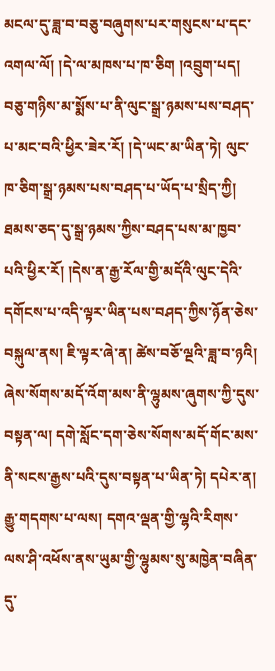མངལ་དུ་ཟླ་བ་བཅུ་བཞུགས་པར་གསུངས་པ་དང་འགལ་ལོ། །དེ་ལ་མཁས་པ་ཁ་ཅིག །འབྲུག་པད། བཅུ་གཉིས་མ་སྨོས་པ་ནི་ལུང་སྒྲ་ཉམས་པས་བཤད་པ་མང་བའི་ཕྱིར་ཟེར་རོ། །དེ་ཡང་མ་ཡིན་ཏེ། ལུང་ཁ་ཅིག་སྒྲ་ཉམས་པས་བཤད་པ་ཡོད་པ་སྲིད་ཀྱི། ཐམས་ཅད་དུ་སྒྲ་ཉམས་ཀྱིས་བཤད་པས་མ་ཁྱབ་པའི་ཕྱིར་རོ། །དེས་ན་རྒྱ་རོལ་གྱི་མདོའི་ལུང་དེའི་དགོངས་པ་འདི་ལྟར་ཡིན་པས་བཤད་ཀྱིས་ཉོན་ཅེས་བསྐུལ་ནས། ཇི་ལྟར་ཞེ་ན། ཚེས་བཅོ་ལྔའི་ཟླ་བ་ཉའི། ཞེས་སོགས་མདོ་འོག་མས་ནི་ལྷུམས་ཞུགས་ཀྱི་དུས་བསྟན་ལ། དགེ་སློང་དག་ཅེས་སོགས་མདོ་གོང་མས་ནི་སངས་རྒྱས་པའི་དུས་བསྟན་པ་ཡིན་ཏེ། དཔེར་ན། རྒྱུ་གདགས་པ་ལས། དགའ་ལྡན་གྱི་ལྷའི་རིགས་ལས་ཤི་འཕོས་ནས་ཡུམ་གྱི་ལྷུམས་སུ་མཁྱེན་བཞིན་དུ་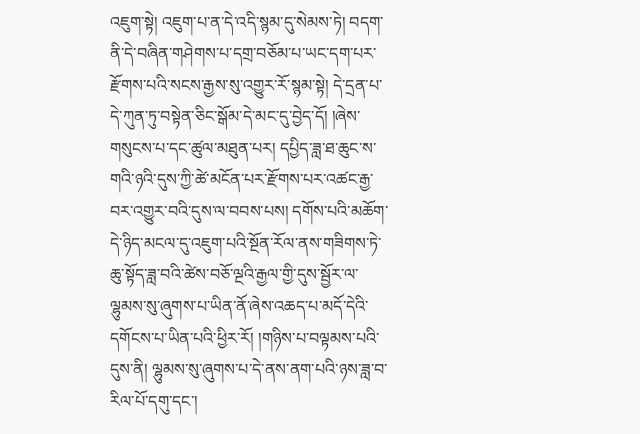འཇུག་སྟེ། འཇུག་པ་ན་དེ་འདི་སྙམ་དུ་སེམས་ཏེ། བདག་ནི་དེ་བཞིན་གཤེགས་པ་དགྲ་བཅོམ་པ་ཡང་དག་པར་རྫོགས་པའི་སངས་རྒྱས་སུ་འགྱུར་རོ་སྙམ་སྟེ། དེ་དྲན་པ་དེ་ཀུན་ཏུ་བསྟེན་ཅིང་སྒོམ་དེ་མང་དུ་བྱེད་དོ། །ཞེས་གསུངས་པ་དང་ཚུལ་མཐུན་པར། དཔྱིད་ཟླ་ཐ་ཆུང་ས་གའི་ཉའི་དུས་ཀྱི་ཚེ་མངོན་པར་རྫོགས་པར་འཚང་རྒྱ་བར་འགྱུར་བའི་དུས་ལ་བབས་པས། དགོས་པའི་མཆོག་དེ་ཉིད་མངལ་དུ་འཇུག་པའི་སྔོན་རོལ་ནས་གཟིགས་ཏེ་ཆུ་སྟོད་ཟླ་བའི་ཚེས་བཅོ་ལྔའི་རྒྱལ་གྱི་དུས་སྦྱོར་ལ་ལྷུམས་སུ་ཞུགས་པ་ཡིན་ནོ་ཞེས་འཆད་པ་མདོ་དེའི་དགོངས་པ་ཡིན་པའི་ཕྱིར་རོ། །གཉིས་པ་བལྟམས་པའི་དུས་ནི། ལྷུམས་སུ་ཞུགས་པ་དེ་ནས་ནག་པའི་ཉས་ཟླ་བ་རིལ་པོ་དགུ་དང་།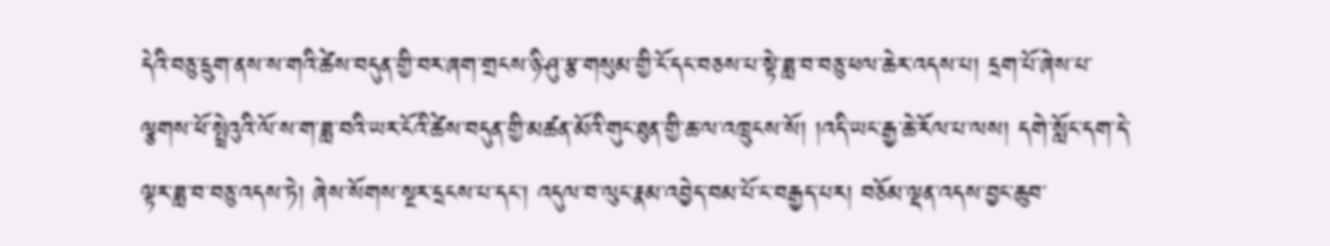དེའི་བཅུ་དྲུག་ནས་ས་གའི་ཚེས་བདུན་གྱི་བར་ཞག་གྲངས་ཉི་ཤུ་རྩ་གསུམ་གྱི་ངོ་དང་བཅས་པ་སྟེ་ཟླ་བ་བཅུ་ཕལ་ཆེར་འདས་པ། དྲག་པོ་ཞེས་པ་ལྕགས་ཕོ་སྤྲེའུའི་ལོ་ས་ག་ཟླ་བའི་ཡར་ངོའི་ཚེས་བདུན་གྱི་མཚན་མོའི་གུང་ཐུན་གྱི་ཆ་ལ་འཁྲུངས་སོ། །འདི་ཡང་རྒྱ་ཆེ་རོལ་པ་ལས། དགེ་སློང་དག་དེ་ལྟར་ཟླ་བ་བཅུ་འདས་ཏེ། ཞེས་སོགས་སྔར་དྲངས་པ་དང་། འདུལ་བ་ལུང་རྣམ་འབྱེད་བམ་པོ་ང་བརྒྱད་པར། བཅོམ་ལྡན་འདས་བྱང་ཆུབ་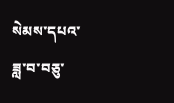སེམས་དཔའ་ཟླ་བ་བཅུ་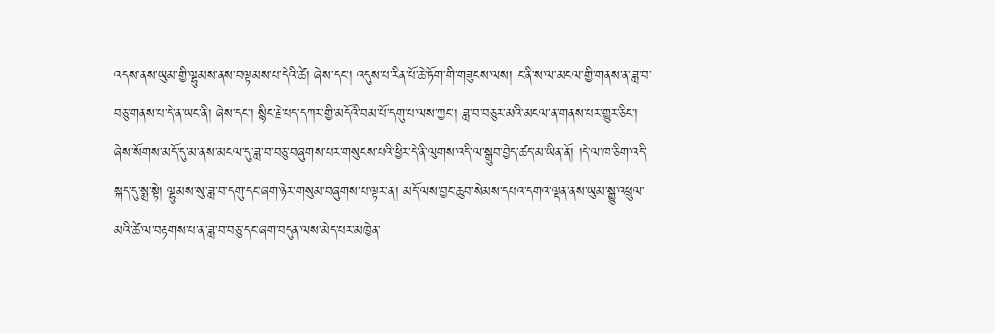འདས་ནས་ཡུམ་གྱི་ལྷུམས་ནས་བལྟམས་པ་དེའི་ཚེ། ཞེས་དང་། འདུས་པ་རིན་པོ་ཆེ་ཏོག་གི་གཟུངས་ལས། ང་ནི་ས་ལ་མངལ་གྱི་གནས་ན་ཟླ་བ་བཅུ་གནས་པ་དེ་ན་ཡང་ནི། ཞེས་དང་། སྙིང་རྗེ་པད་དཀར་གྱི་མདོའི་བམ་པོ་དགུ་པ་ལས་ཀྱང་། ཟླ་བ་བཅུར་མའི་མངལ་ན་གནས་པར་གྱུར་ཅིང་། ཞེས་སོགས་མདོ་དུ་མ་ནས་མངལ་དུ་ཟླ་བ་བཅུ་བཞུགས་པར་གསུངས་པའི་ཕྱིར་དེ་ནི་ལུགས་འདི་ལ་སྒྲུབ་བྱེད་ཚད་མ་ཡིན་ནོ། །དེ་ལ་ཁ་ཅིག་འདི་སྐད་དུ་སྨྲ་སྟེ། ལྷུམས་སུ་ཟླ་བ་དགུ་དང་ཞག་ཉེར་གསུམ་བཞུགས་པ་ལྟར་ན། མདོ་ལས་བྱང་ཆུབ་སེམས་དཔའ་དགའ་ལྡན་ནས་ཡུམ་སྒྱུ་འཕྲུལ་མའི་ཚེ་ལ་བརྟགས་པ་ན་ཟླ་བ་བཅུ་དང་ཞག་བདུན་ལས་མེད་པར་མཁྱེན་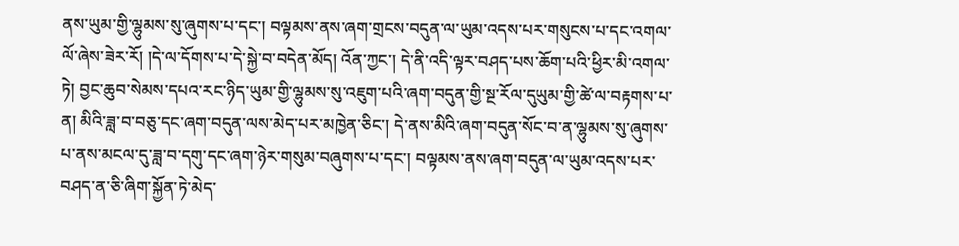ནས་ཡུམ་གྱི་ལྷུམས་སུ་ཞུགས་པ་དང་། བལྟམས་ནས་ཞག་གྲངས་བདུན་ལ་ཡུམ་འདས་པར་གསུངས་པ་དང་འགལ་ལོ་ཞེས་ཟེར་རོ། །དེ་ལ་དོགས་པ་དེ་སྐྱེ་བ་བདེན་མོད། འོན་ཀྱང་། དེ་ནི་འདི་ལྟར་བཤད་པས་ཆོག་པའི་ཕྱིར་མི་འགལ་ཏེ། བྱང་ཆུབ་སེམས་དཔའ་རང་ཉིད་ཡུམ་གྱི་ལྷུམས་སུ་འཇུག་པའི་ཞག་བདུན་གྱི་སྔ་རོལ་དུཡུམ་གྱི་ཚེ་ལ་བརྟགས་པ་ན། མིའི་ཟླ་བ་བཅུ་དང་ཞག་བདུན་ལས་མེད་པར་མཁྱེན་ཅིང་། དེ་ནས་མིའི་ཞག་བདུན་སོང་བ་ན་ལྷུམས་སུ་ཞུགས་པ་ནས་མངལ་དུ་ཟླ་བ་དགུ་དང་ཞག་ཉེར་གསུམ་བཞུགས་པ་དང་། བལྟམས་ནས་ཞག་བདུན་ལ་ཡུམ་འདས་པར་བཤད་ན་ཅི་ཞིག་སྐྱོན་ཏེ་མེད་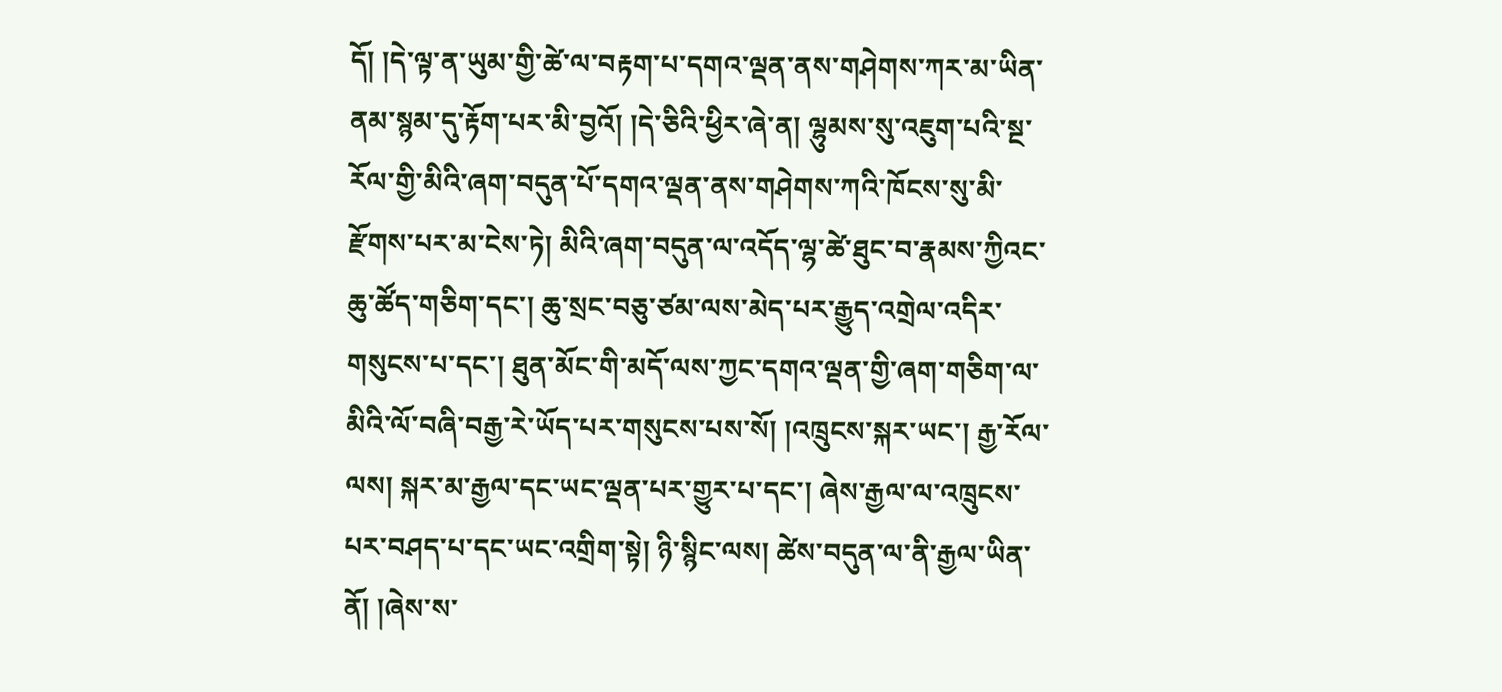དོ། །དེ་ལྟ་ན་ཡུམ་གྱི་ཚེ་ལ་བརྟག་པ་དགའ་ལྡན་ནས་གཤེགས་ཀར་མ་ཡིན་ནམ་སྙམ་དུ་རྟོག་པར་མི་བྱའོ། །དེ་ཅིའི་ཕྱིར་ཞེ་ན། ལྷུམས་སུ་འཇུག་པའི་སྔ་རོལ་གྱི་མིའི་ཞག་བདུན་པོ་དགའ་ལྡན་ནས་གཤེགས་ཀའི་ཁོངས་སུ་མི་རྫོགས་པར་མ་ངེས་ཏེ། མིའི་ཞག་བདུན་ལ་འདོད་ལྷ་ཚེ་ཐུང་བ་རྣམས་ཀྱིའང་ཆུ་ཚོད་གཅིག་དང་། ཆུ་སྲང་བཅུ་ཙམ་ལས་མེད་པར་རྒྱུད་འགྲེལ་འདིར་གསུངས་པ་དང་། ཐུན་མོང་གི་མདོ་ལས་ཀྱང་དགའ་ལྡན་གྱི་ཞག་གཅིག་ལ་མིའི་ལོ་བཞི་བརྒྱ་རེ་ཡོད་པར་གསུངས་པས་སོ། །འཁྲུངས་སྐར་ཡང་། རྒྱ་རོལ་ལས། སྐར་མ་རྒྱལ་དང་ཡང་ལྡན་པར་གྱུར་པ་དང་། ཞེས་རྒྱལ་ལ་འཁྲུངས་པར་བཤད་པ་དང་ཡང་འགྲིག་སྟེ། ཉི་སྙིང་ལས། ཚེས་བདུན་ལ་ནི་རྒྱལ་ཡིན་ནོ། །ཞེས་ས་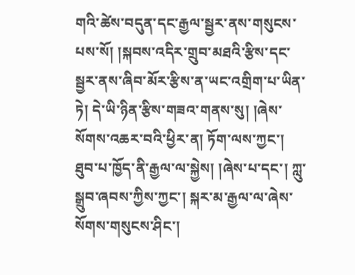གའི་ཚེས་བདུན་དང་རྒྱལ་སྦྱར་ནས་གསུངས་པས་སོ། །སྐབས་འདིར་གྲུབ་མཐའི་རྩིས་དང་སྦྱར་ནས་ཞིབ་མོར་རྩིས་ན་ཡང་འགྲིག་པ་ཡིན་ཏེ། དེ་ཡི་ཉིན་རྩིས་གཟའ་གནས་སུ། །ཞེས་སོགས་འཆར་བའི་ཕྱིར་ན། ཏོག་ལས་ཀྱང་། ཐུབ་པ་ཁྱོད་ནི་རྒྱལ་ལ་སྐྱེས། །ཞེས་པ་དང་། ཀླུ་སྒྲུབ་ཞབས་ཀྱིས་ཀྱང་། སྐར་མ་རྒྱལ་ལ་ཞེས་སོགས་གསུངས་ཤིང་།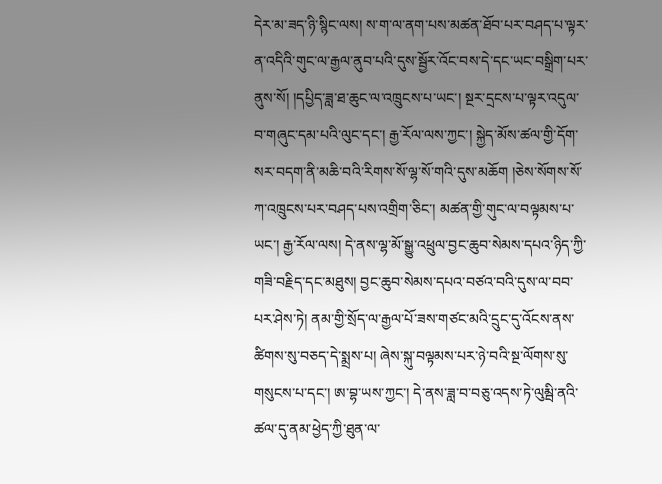དེར་མ་ཟད་ཉི་སྙིང་ལས། ས་ག་ལ་ནག་པས་མཚན་ཐོབ་པར་བཤད་པ་ལྟར་ན་འདིའི་གུང་ལ་རྒྱལ་ནུབ་པའི་དུས་སྦྱོར་འོང་བས་དེ་དང་ཡང་བསྒྲིག་པར་ནུས་སོ། །དཔྱིད་ཟླ་ཐ་ཆུང་ལ་འཁྲུངས་པ་ཡང་། སྔར་དྲངས་པ་ལྟར་འདུལ་བ་གཞུང་དམ་པའི་ལུང་དང་། རྒྱ་རོལ་ལས་ཀྱང་། སྐྱེད་མོས་ཚལ་གྱི་དོག་སར་བདག་ནི་མཆི་བའི་རིགས་སོ་ལྷ་སོ་གའི་དུས་མཆོག །ཅེས་སོགས་སོ་ཀ་འཁྲུངས་པར་བཤད་པས་འགྲིག་ཅིང་། མཚན་གྱི་གུང་ལ་བལྟམས་པ་ཡང་། རྒྱ་རོལ་ལས། དེ་ནས་ལྷ་མོ་སྒྱུ་འཕྲུལ་བྱང་ཆུབ་སེམས་དཔའ་ཉིད་ཀྱི་གཟི་བརྗིད་དང་མཐུས། བྱང་ཆུབ་སེམས་དཔའ་བཙའ་བའི་དུས་ལ་བབ་པར་ཤེས་ཏེ། ནམ་གྱི་སྲོད་ལ་རྒྱལ་པོ་ཟས་གཙང་མའི་དྲུང་དུ་འོངས་ནས་ཚིགས་སུ་བཅད་དེ་སྨྲས་པ། ཞེས་སྐུ་བལྟམས་པར་ཉེ་བའི་སྔ་ལོགས་སུ་གསུངས་པ་དང་། ཨ་བྷ་ཡས་ཀྱང་། དེ་ནས་ཟླ་བ་བཅུ་འདས་ཏེ་ལུམྦི་ནའི་ཚལ་དུ་ནམ་ཕྱེད་ཀྱི་ཐུན་ལ་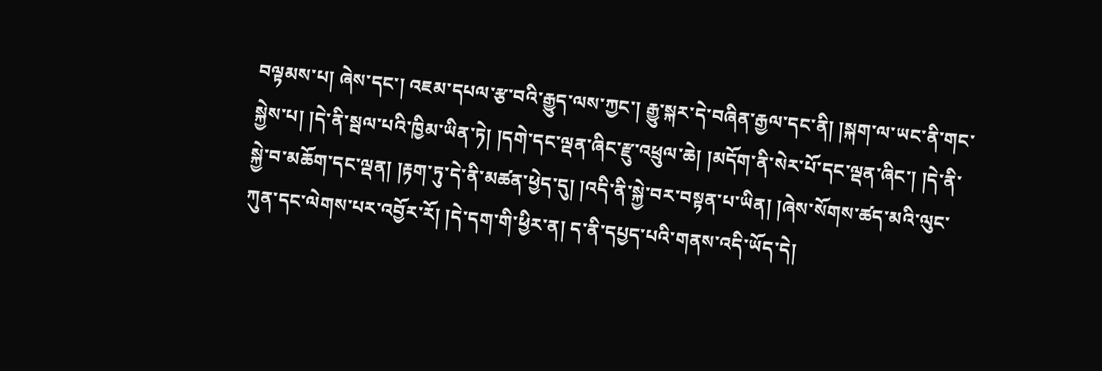བལྟམས་པ། ཞེས་དང་། འཇམ་དཔལ་རྩ་བའི་རྒྱུད་ལས་ཀྱང་། རྒྱུ་སྐར་དེ་བཞིན་རྒྱལ་དང་ནི། །སྐག་ལ་ཡང་ནི་གང་སྐྱེས་པ། །དེ་ནི་སྦལ་པའི་ཁྱིམ་ཡིན་ཏེ། །དགེ་དང་ལྡན་ཞིང་རྫུ་འཕྲུལ་ཆེ། །མདོག་ནི་སེར་པོ་དང་ལྡན་ཞིང་། །དེ་ནི་སྐྱེ་བ་མཆོག་དང་ལྡན། །རྟག་ཏུ་དེ་ནི་མཚན་ཕྱེད་དུ། །འདི་ནི་སྐྱེ་བར་བསྟན་པ་ཡིན། །ཞེས་སོགས་ཚད་མའི་ལུང་ཀུན་དང་ལེགས་པར་འབྱོར་རོ། །དེ་དག་གི་ཕྱིར་ན། ད་ནི་དཔྱད་པའི་གནས་འདི་ཡོད་དེ།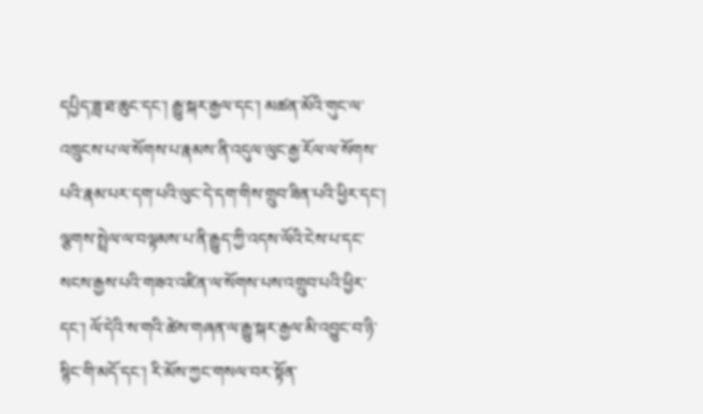དཔྱིད་ཟླ་ཐ་ཆུང་དང་། རྒྱུ་སྐར་རྒྱལ་དང་། མཚན་མོའི་གུང་ལ་འཁྲུངས་པ་ལ་སོགས་པ་རྣམས་ནི་འདུལ་ལུང་རྒྱ་རོལ་ལ་སོགས་པའི་རྣམ་པར་དག་པའི་ལུང་དེ་དག་གིས་གྲུབ་ཟིན་པའི་ཕྱིར་དང་། ལྕགས་སྤྲེལ་ལ་བལྟམས་པ་ནི་རྒྱུད་ཀྱི་འདས་ལོའི་ངེས་པ་དང་སངས་རྒྱས་པའི་གཟའ་འཛིན་ལ་སོགས་པས་འགྲུབ་པའི་ཕྱིར་དང་། ལོ་དེའི་ས་གའི་ཚེས་གཞན་ལ་རྒྱུ་སྐར་རྒྱལ་མི་འབྱུང་བ་ཉི་སྙིང་གི་མདོ་དང་། རི་མོས་ཀྱང་གསལ་བར་སྟོན་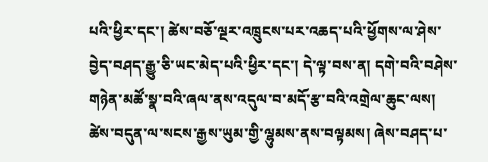པའི་ཕྱིར་དང་། ཚེས་བཅོ་ལྔར་འཁྲུངས་པར་འཆད་པའི་ཕྱོགས་ལ་ཤེས་བྱེད་བཤད་རྒྱུ་ཅི་ཡང་མེད་པའི་ཕྱིར་དང་། དེ་ལྟ་བས་ན། དགེ་བའི་བཤེས་གཉེན་མཚོ་སྣ་བའི་ཞལ་ནས་འདུལ་བ་མདོ་རྩ་བའི་འགྲེལ་ཆུང་ལས། ཚེས་བདུན་ལ་སངས་རྒྱས་ཡུམ་གྱི་ལྷུམས་ནས་བལྟམས། ཞེས་བཤད་པ་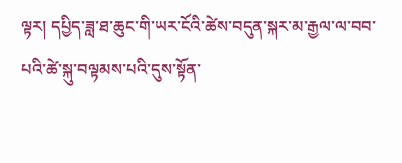ལྟར། དཔྱིད་ཟླ་ཐ་ཆུང་གི་ཡར་ངོའི་ཚེས་བདུན་སྐར་མ་རྒྱལ་ལ་བབ་པའི་ཚེ་སྐུ་བལྟམས་པའི་དུས་སྟོན་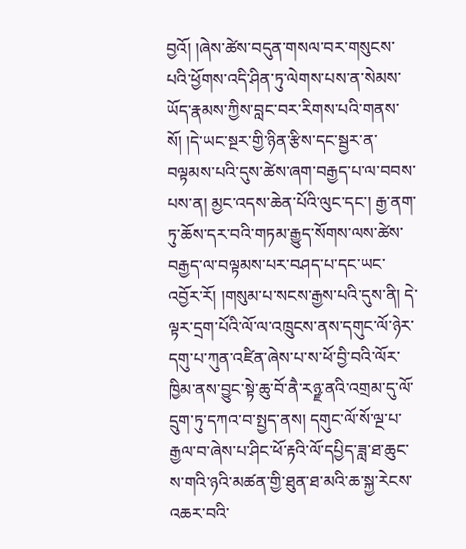བྱའོ། །ཞེས་ཚེས་བདུན་གསལ་བར་གསུངས་པའི་ཕྱོགས་འདི་ཤིན་ཏུ་ལེགས་པས་ན་སེམས་ཡོད་རྣམས་ཀྱིས་བླང་བར་རིགས་པའི་གནས་སོ། །དེ་ཡང་སྔར་གྱི་ཉིན་རྩིས་དང་སྦྱར་ན་བལྟམས་པའི་དུས་ཚེས་ཞག་བརྒྱད་པ་ལ་བབས་པས་ན། མྱང་འདས་ཆེན་པོའི་ལུང་དང་། རྒྱ་ནག་ཏུ་ཆོས་དར་བའི་གཏམ་རྒྱུད་སོགས་ལས་ཚེས་བརྒྱད་ལ་བལྟམས་པར་བཤད་པ་དང་ཡང་འབྱོར་རོ། །གསུམ་པ་སངས་རྒྱས་པའི་དུས་ནི། དེ་ལྟར་དྲག་པོའི་ལོ་ལ་འཁྲུངས་ནས་དགུང་ལོ་ཉེར་དགུ་པ་ཀུན་འཛིན་ཞེས་པ་ས་ཕོ་བྱི་བའི་ལོར་ཁྱིམ་ནས་བྱུང་སྟེ་ཆུ་བོ་ནཻ་རཉྫ་ནའི་འགྲམ་དུ་ལོ་དྲུག་ཏུ་དཀའ་བ་སྤྱད་ནས། དགུང་ལོ་སོ་ལྔ་པ་རྒྱལ་བ་ཞེས་པ་ཤིང་ཕོ་རྟའི་ལོ་དཔྱིད་ཟླ་ཐ་ཆུང་ས་གའི་ཉའི་མཚན་གྱི་ཐུན་ཐ་མའི་ཆ་སྐྱ་རེངས་འཆར་བའི་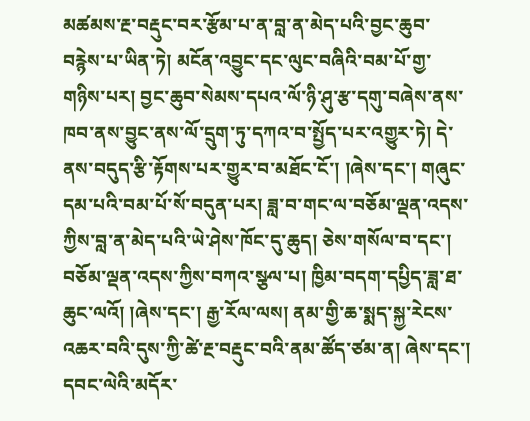མཚམས་རྔ་བརྡུང་བར་རྩོམ་པ་ན་བླ་ན་མེད་པའི་བྱང་ཆུབ་བརྙེས་པ་ཡིན་ཏེ། མངོན་འབྱུང་དང་ལུང་བཞིའི་བམ་པོ་གྱ་གཉིས་པར། བྱང་ཆུབ་སེམས་དཔའ་ལོ་ཉི་ཤུ་རྩ་དགུ་བཞེས་ནས་ཁབ་ནས་བྱུང་ནས་ལོ་དྲུག་ཏུ་དཀའ་བ་སྤྱོད་པར་འགྱུར་ཏེ། དེ་ནས་བདུད་རྩི་རྟོགས་པར་གྱུར་བ་མཐོང་ངོ་། །ཞེས་དང་། གཞུང་དམ་པའི་བམ་པོ་སོ་བདུན་པར། ཟླ་བ་གང་ལ་བཅོམ་ལྡན་འདས་ཀྱིས་བླ་ན་མེད་པའི་ཡེ་ཤེས་ཁོང་དུ་ཆུད། ཅེས་གསོལ་བ་དང་། བཅོམ་ལྡན་འདས་ཀྱིས་བཀའ་སྩལ་པ། ཁྱིམ་བདག་དཔྱིད་ཟླ་ཐ་ཆུང་ལའོ། །ཞེས་དང་། རྒྱ་རོལ་ལས། ནམ་གྱི་ཆ་སྨད་སྐྱ་རེངས་འཆར་བའི་དུས་ཀྱི་ཚེ་རྔ་བརྡུང་བའི་ནམ་ཚོད་ཙམ་ན། ཞེས་དང་། དབང་ལེའི་མདོར་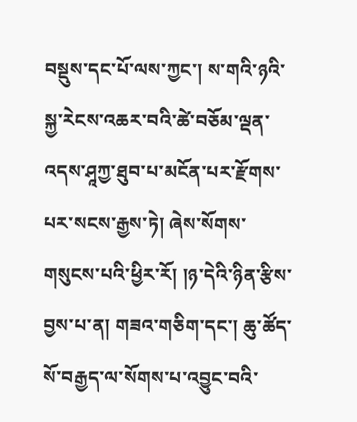བསྡུས་དང་པོ་ལས་ཀྱང་། ས་གའི་ཉའི་སྐྱ་རེངས་འཆར་བའི་ཚེ་བཅོམ་ལྡན་འདས་ཤཱཀྱ་ཐུབ་པ་མངོན་པར་རྫོགས་པར་སངས་རྒྱས་ཏེ། ཞེས་སོགས་གསུངས་པའི་ཕྱིར་རོ། །ཉ་དེའི་ཉིན་རྩིས་བྱས་པ་ན། གཟའ་གཅིག་དང་། ཆུ་ཚོད་སོ་བརྒྱད་ལ་སོགས་པ་འབྱུང་བའི་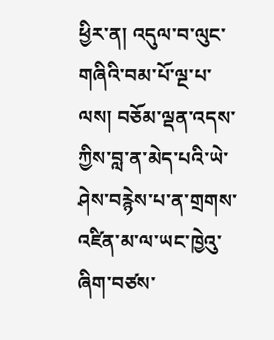ཕྱིར་ན། འདུལ་བ་ལུང་གཞིའི་བམ་པོ་ལྔ་པ་ལས། བཅོམ་ལྡན་འདས་ཀྱིས་བླ་ན་མེད་པའི་ཡེ་ཤེས་བརྙེས་པ་ན་གྲགས་འཛིན་མ་ལ་ཡང་ཁྱེའུ་ཞིག་བཙས་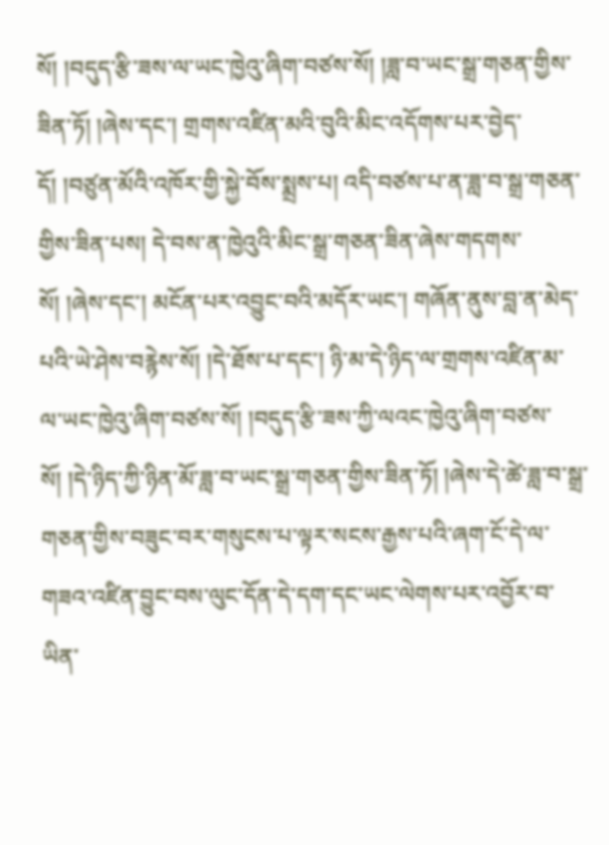སོ། །བདུད་རྩི་ཟས་ལ་ཡང་ཁྱེའུ་ཞིག་བཙས་སོ། །ཟླ་བ་ཡང་སྒྲ་གཅན་གྱིས་ཟིན་ཏོ། །ཞེས་དང་། གྲགས་འཛིན་མའི་བུའི་མིང་འདོགས་པར་བྱེད་དོ། །བཙུན་མོའི་འཁོར་གྱི་སྐྱེ་བོས་སྨྲས་པ། འདི་བཙས་པ་ན་ཟླ་བ་སྒྲ་གཅན་གྱིས་ཟིན་པས། དེ་བས་ན་ཁྱེའུའི་མིང་སྒྲ་གཅན་ཟིན་ཞེས་གདགས་སོ། །ཞེས་དང་། མངོན་པར་འབྱུང་བའི་མདོར་ཡང་། གཞོན་ནུས་བླ་ན་མེད་པའི་ཡེ་ཤེས་བརྙེས་སོ། །དེ་ཐོས་པ་དང་། ཉི་མ་དེ་ཉིད་ལ་གྲགས་འཛིན་མ་ལ་ཡང་ཁྱེའུ་ཞིག་བཙས་སོ། །བདུད་རྩི་ཟས་ཀྱི་ལའང་ཁྱེའུ་ཞིག་བཙས་སོ། །དེ་ཉིད་ཀྱི་ཉིན་མོ་ཟླ་བ་ཡང་སྒྲ་གཅན་གྱིས་ཟིན་ཏོ། །ཞེས་དེ་ཚེ་ཟླ་བ་སྒྲ་གཅན་གྱིས་བཟུང་བར་གསུངས་པ་ལྟར་སངས་རྒྱས་པའི་ཞག་ངོ་དེ་ལ་གཟའ་འཛིན་བྱུང་བས་ལུང་དོན་དེ་དག་དང་ཡང་ལེགས་པར་འབྱོར་བ་ཡིན་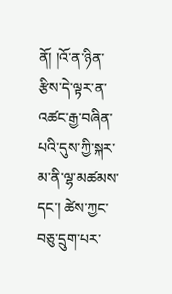ནོ། །འོ་ན་ཉིན་རྩིས་དེ་ལྟར་ན་འཚང་རྒྱ་བཞིན་པའི་དུས་ཀྱི་སྐར་མ་ནི་ལྷ་མཚམས་དང་། ཚེས་ཀྱང་བཅུ་དྲུག་པར་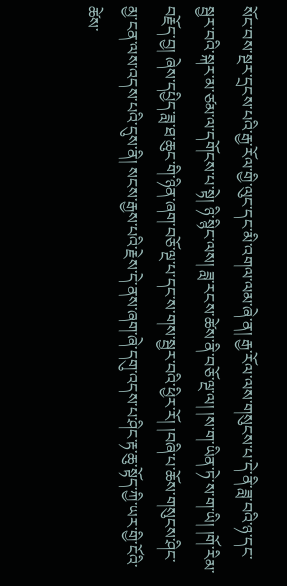སོང་བས་སྔར་དྲངས་པའི་རྒྱ་རོལ་གྱི་ལུང་དང་མི་འགལ་ལམ་ཞེ་ན། རྒྱ་རོལ་ལས་གསུངས་པ་དེ་ནི་ཟླ་བའི་ཉ་དང་སྦྱར་བའི་སྐར་མ་ཙམ་ལ་དགོངས་པ་སྟེ། ཉི་སྙིང་ལས། ཟླ་རངས་ཚེས་ནི་བཅོ་ལྔ་ལ། །ས་ག་ཡིན་ཏེ་ས་ག་ཡི། །གོ་རིམ་བརྗོད་བྱ། ཞེས་དཔྱིད་ཟླ་ཐ་ཆུང་གི་ཉིན་ཞག་བཅོ་ལྔ་པ་དང་ས་གས་སྦྱར་བའི་ཕྱིར་རོ། །བཞི་པ་ཆོས་གསུངས་ཤིང་མྱ་ངན་ལས་འདས་པའི་དུས་ནི། སངས་རྒྱས་པའི་རྗེས་དེ་ནས་ཞག་ཞེ་དགུ་འདས་པ་ཤིང་རྟ་ཆུ་སྟོད་ཀྱི་ཡར་གྱི་ངོའི་ཚེས་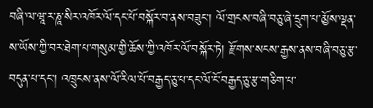བཞི་ལ་ཝཱ་ར་ཎཱ་སིར་འཁོར་ལོ་དང་པོ་བསྐོར་བ་ནས་བཟུང་། ལོ་གྲངས་བཞི་བཅུ་ཞེ་དྲུག་པ་མྱོས་ལྡན་ས་ཡོས་ཀྱི་བར་ཐེག་པ་གསུམ་གྱི་ཆོས་ཀྱི་འཁོར་ལོ་བསྐོར་ཏེ། རྫོགས་སངས་རྒྱས་ནས་བཞི་བཅུ་རྩ་བདུན་པ་དང་། འཁྲུངས་ནས་ལོ་རིལ་པོ་བརྒྱད་ཅུ་པ་དང་ལོ་ངོ་བརྒྱད་ཅུ་རྩ་གཅིག་པ་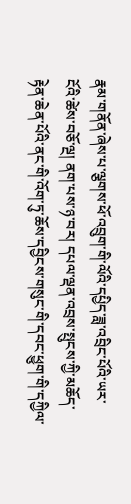རྣམ་གནོན་ཞེས་པ་ལྕགས་ཕོ་འབྲུག་གི་ལོའི་དཔྱིད་ཟླ་འབྲིང་པོའི་ཡར་ངོའི་ཚེས་བཅོ་ལྔ། ནག་པས་ཉ་བར། དཔལ་ལྡན་འབྲས་སྤུངས་ཀྱི་མཆོད་རྟེན་ཆེན་པོའི་ནང་གི་འོག་ཏུ་ཆོས་དབྱིངས་གསུང་གི་དབང་ཕྱུག་གི་དཀྱིལ་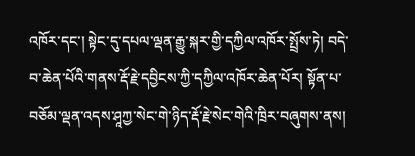འཁོར་དང་། སྟེང་དུ་དཔལ་ལྡན་རྒྱུ་སྐར་གྱི་དཀྱིལ་འཁོར་སྤྲོས་ཏེ། བདེ་བ་ཆེན་པོའི་གནས་རྡོ་རྗེ་དབྱིངས་ཀྱི་དཀྱིལ་འཁོར་ཆེན་པོར། སྟོན་པ་བཅོམ་ལྡན་འདས་ཤཱཀྱ་སེང་གེ་ཉིད་རྡོ་རྗེ་སེང་གེའི་ཁྲིར་བཞུགས་ནས།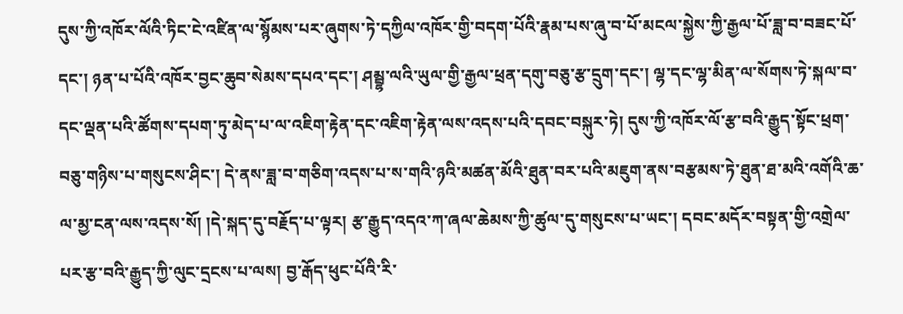དུས་ཀྱི་འཁོར་ལོའི་ཏིང་ངེ་འཛིན་ལ་སྙོམས་པར་ཞུགས་ཏེ་དཀྱིལ་འཁོར་གྱི་བདག་པོའི་རྣམ་པས་ཞུ་བ་པོ་མངལ་སྐྱེས་ཀྱི་རྒྱལ་པོ་ཟླ་བ་བཟང་པོ་དང་། ཉན་པ་པོའི་འཁོར་བྱང་ཆུབ་སེམས་དཔའ་དང་། ཤམྦྷ་ལའི་ཡུལ་གྱི་རྒྱལ་ཕྲན་དགུ་བཅུ་རྩ་དྲུག་དང་། ལྷ་དང་ལྷ་མིན་ལ་སོགས་ཏེ་སྐལ་བ་དང་ལྡན་པའི་ཚོགས་དཔག་ཏུ་མེད་པ་ལ་འཇིག་རྟེན་དང་འཇིག་རྟེན་ལས་འདས་པའི་དབང་བསྐུར་ཏེ། དུས་ཀྱི་འཁོར་ལོ་རྩ་བའི་རྒྱུད་སྟོང་ཕྲག་བཅུ་གཉིས་པ་གསུངས་ཤིང་། དེ་ནས་ཟླ་བ་གཅིག་འདས་པ་ས་གའི་ཉའི་མཚན་མོའི་ཐུན་བར་པའི་མཇུག་ནས་བརྩམས་ཏེ་ཐུན་ཐ་མའི་འགོའི་ཆ་ལ་མྱ་ངན་ལས་འདས་སོ། །དེ་སྐད་དུ་བརྗོད་པ་ལྟར། རྩ་རྒྱུད་འདའ་ཀ་ཞལ་ཆེམས་ཀྱི་ཚུལ་དུ་གསུངས་པ་ཡང་། དབང་མདོར་བསྟན་གྱི་འགྲེལ་པར་རྩ་བའི་རྒྱུད་ཀྱི་ལུང་དྲངས་པ་ལས། བྱ་རྒོད་ཕུང་པོའི་རི་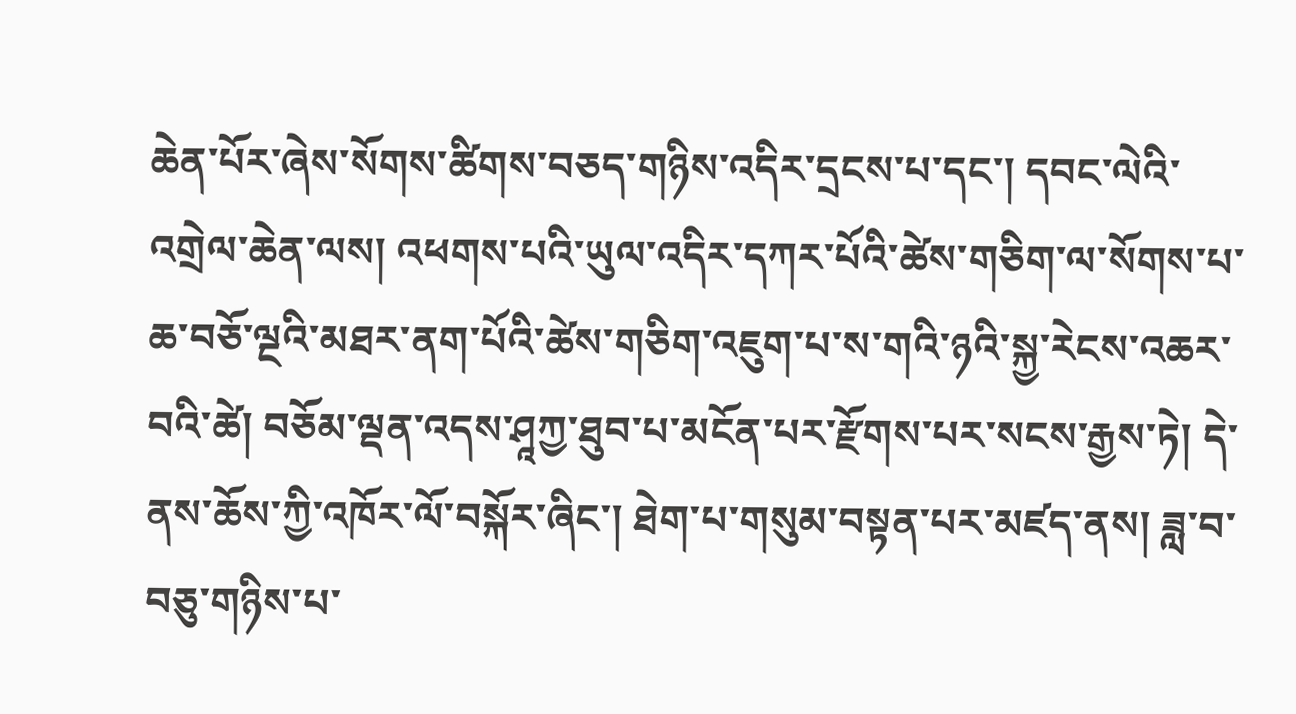ཆེན་པོར་ཞེས་སོགས་ཚིགས་བཅད་གཉིས་འདིར་དྲངས་པ་དང་། དབང་ལེའི་འགྲེལ་ཆེན་ལས། འཕགས་པའི་ཡུལ་འདིར་དཀར་པོའི་ཚེས་གཅིག་ལ་སོགས་པ་ཆ་བཅོ་ལྔའི་མཐར་ནག་པོའི་ཚེས་གཅིག་འཇུག་པ་ས་གའི་ཉའི་སྐྱ་རེངས་འཆར་བའི་ཚེ། བཅོམ་ལྡན་འདས་ཤཱཀྱ་ཐུབ་པ་མངོན་པར་རྫོགས་པར་སངས་རྒྱས་ཏེ། དེ་ནས་ཆོས་ཀྱི་འཁོར་ལོ་བསྐོར་ཞིང་། ཐེག་པ་གསུམ་བསྟན་པར་མཛད་ནས། ཟླ་བ་བཅུ་གཉིས་པ་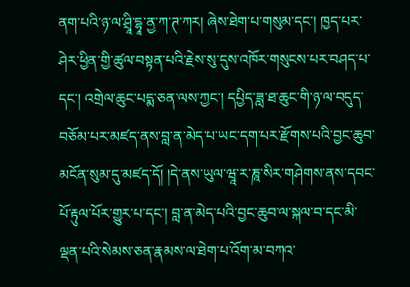ནག་པའི་ཉ་ལ་ཤྲཱི་དྷཱ་ནྱ་ཀ་ཊ་ཀར། ཞེས་ཐེག་པ་གསུམ་དང་། ཁྱད་པར་ཤེར་ཕྱིན་གྱི་ཚུལ་བསྟན་པའི་རྗེས་སུ་དུས་འཁོར་གསུངས་པར་བཤད་པ་དང་། འགྲེལ་ཆུང་པདྨ་ཅན་ལས་ཀྱང་། དཔྱིད་ཟླ་ཐ་ཆུང་གི་ཉ་ལ་བདུད་བཅོམ་པར་མཛད་ནས་བླ་ན་མེད་པ་ཡང་དག་པར་རྫོགས་པའི་བྱང་ཆུབ་མངོན་སུམ་དུ་མཛད་དོ། །དེ་ནས་ཡུལ་ཝཱ་ར་ཎཱ་སིར་གཤེགས་ནས་དབང་པོ་རྟུལ་པོར་གྱུར་པ་དང་། བླ་ན་མེད་པའི་བྱང་ཆུབ་ལ་སྐལ་བ་དང་མི་ལྡན་པའི་སེམས་ཅན་རྣམས་ལ་ཐེག་པ་འོག་མ་བཀའ་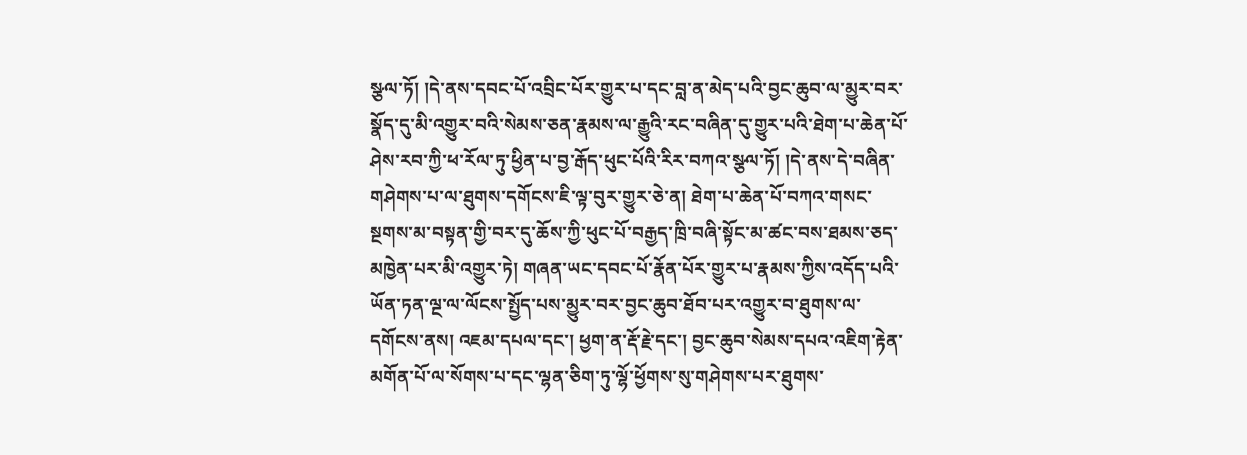སྩལ་ཏོ། །དེ་ནས་དབང་པོ་འབྲིང་པོར་གྱུར་པ་དང་བླ་ན་མེད་པའི་བྱང་ཆུབ་ལ་མྱུར་བར་སྣོད་དུ་མི་འགྱུར་བའི་སེམས་ཅན་རྣམས་ལ་རྒྱུའི་རང་བཞིན་དུ་གྱུར་པའི་ཐེག་པ་ཆེན་པོ་ཤེས་རབ་ཀྱི་ཕ་རོལ་ཏུ་ཕྱིན་པ་བྱ་རྒོད་ཕུང་པོའི་རིར་བཀའ་སྩལ་ཏོ། །དེ་ནས་དེ་བཞིན་གཤེགས་པ་ལ་ཐུགས་དགོངས་ཇི་ལྟ་བུར་གྱུར་ཅེ་ན། ཐེག་པ་ཆེན་པོ་བཀའ་གསང་སྔགས་མ་བསྟན་གྱི་བར་དུ་ཆོས་ཀྱི་ཕུང་པོ་བརྒྱད་ཁྲི་བཞི་སྟོང་མ་ཚང་བས་ཐམས་ཅད་མཁྱེན་པར་མི་འགྱུར་ཏེ། གཞན་ཡང་དབང་པོ་རྣོན་པོར་གྱུར་པ་རྣམས་ཀྱིས་འདོད་པའི་ཡོན་ཏན་ལྔ་ལ་ལོངས་སྤྱོད་པས་མྱུར་བར་བྱང་ཆུབ་ཐོབ་པར་འགྱུར་བ་ཐུགས་ལ་དགོངས་ནས། འཇམ་དཔལ་དང་། ཕྱག་ན་རྡོ་རྗེ་དང་། བྱང་ཆུབ་སེམས་དཔའ་འཇིག་རྟེན་མགོན་པོ་ལ་སོགས་པ་དང་ལྷན་ཅིག་ཏུ་ལྷོ་ཕྱོགས་སུ་གཤེགས་པར་ཐུགས་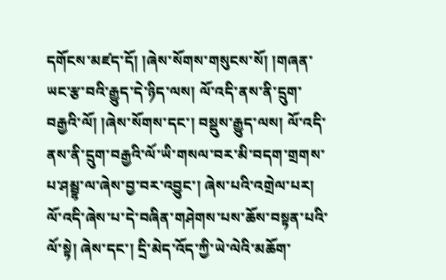དགོངས་མཛད་དོ། །ཞེས་སོགས་གསུངས་སོ། །གཞན་ཡང་རྩ་བའི་རྒྱུད་དེ་ཉིད་ལས། ལོ་འདི་ནས་ནི་དྲུག་བརྒྱའི་ལོ། །ཞེས་སོགས་དང་། བསྡུས་རྒྱུད་ལས། ལོ་འདི་ནས་ནི་དྲུག་བརྒྱའི་ལོ་ཡི་གསལ་བར་མི་བདག་གྲགས་པ་ཤམྦྷ་ལ་ཞེས་བྱ་བར་འབྱུང་། ཞེས་པའི་འགྲེལ་པར། ལོ་འདི་ཞེས་པ་དེ་བཞིན་གཤེགས་པས་ཆོས་བསྟན་པའི་ལོ་སྟེ། ཞེས་དང་། དྲི་མེད་འོད་ཀྱི་ཡེ་ལེའི་མཆོག་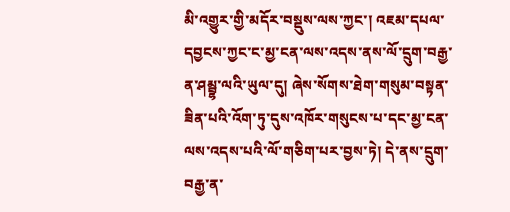མི་འགྱུར་གྱི་མདོར་བསྡུས་ལས་ཀྱང་། འཇམ་དཔལ་དབྱངས་ཀྱང་ང་མྱ་ངན་ལས་འདས་ནས་ལོ་དྲུག་བརྒྱ་ན་ཤམྦྷ་ལའི་ཡུལ་དུ། ཞེས་སོགས་ཐེག་གསུམ་བསྟན་ཟིན་པའི་འོག་ཏུ་དུས་འཁོར་གསུངས་པ་དང་མྱ་ངན་ལས་འདས་པའི་ལོ་གཅིག་པར་བྱས་ཏེ། དེ་ནས་དྲུག་བརྒྱ་ན་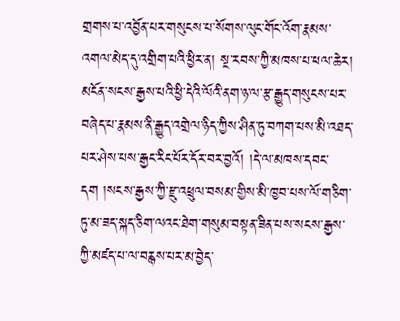གྲགས་པ་འབྱོན་པར་གསུངས་པ་སོགས་ལུང་གོང་འོག་རྣམས་འགལ་མེད་དུ་འགྲིག་པའི་ཕྱིར་ན། སྔ་རབས་ཀྱི་མཁས་པ་ཕལ་ཆེར། མངོན་སངས་རྒྱས་པའི་ཕྱི་དེའི་ལོའི་ནག་ཉ་ལ་རྩ་རྒྱུད་གསུངས་པར་བཞེད་པ་རྣམས་ནི་རྒྱུད་འགྲེལ་ཉིད་ཀྱིས་ཤིན་ཏུ་བཀག་པས་མི་འཐད་པར་ཤེས་པས་རྒྱང་རིང་པོར་དོར་བར་བྱའོ། །དེ་ལ་མཁས་དབང་དག །སངས་རྒྱས་ཀྱི་རྫུ་འཕྲུལ་བསམ་གྱིས་མི་ཁྱབ་པས་ལོ་གཅིག་ཏུ་མ་ཟད་སྐད་ཅིག་ལའང་ཐེག་གསུམ་བསྟན་ཟིན་པས་སངས་རྒྱས་ཀྱི་མཛད་པ་ལ་བརྙས་པར་མ་བྱེད་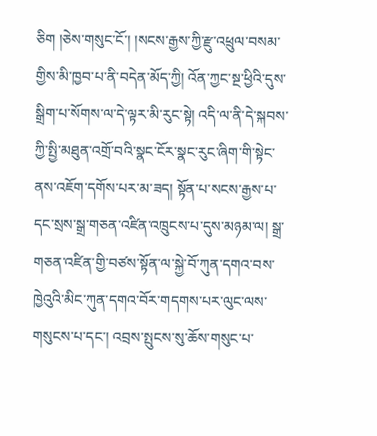ཅིག །ཅེས་གསུང་ངོ་། །སངས་རྒྱས་ཀྱི་རྫུ་འཕྲུལ་བསམ་གྱིས་མི་ཁྱབ་པ་ནི་བདེན་མོད་ཀྱི། འོན་ཀྱང་སྔ་ཕྱིའི་དུས་སྒྲིག་པ་སོགས་ལ་དེ་ལྟར་མི་རུང་སྟེ། འདི་ལ་ནི་དེ་སྐབས་ཀྱི་སྤྱི་མཐུན་འགྲོ་བའི་སྣང་ངོར་སྣང་རུང་ཞིག་གི་སྟེང་ནས་འཇོག་དགོས་པར་མ་ཟད། སྟོན་པ་སངས་རྒྱས་པ་དང་སྲས་སྒྲ་གཅན་འཛིན་འཁྲུངས་པ་དུས་མཉམ་ལ། སྒྲ་གཅན་འཛིན་གྱི་བཙས་སྟོན་ལ་སྐྱེ་བོ་ཀུན་དགའ་བས་ཁྱེའུའི་མིང་ཀུན་དགའ་བོར་གདགས་པར་ལུང་ལས་གསུངས་པ་དང་། འབྲས་སྤུངས་སུ་ཆོས་གསུང་པ་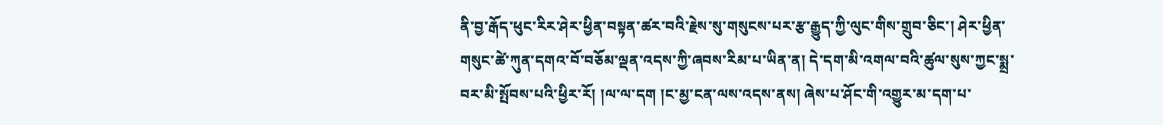ནི་བྱ་རྒོད་ཕུང་རིར་ཤེར་ཕྱིན་བསྟན་ཚར་བའི་རྗེས་སུ་གསུངས་པར་རྩ་རྒྱུད་ཀྱི་ལུང་གིས་གྲུབ་ཅིང་། ཤེར་ཕྱིན་གསུང་ཚེ་ཀུན་དགའ་བོ་བཅོམ་ལྡན་འདས་ཀྱི་ཞབས་རིམ་པ་ཡིན་ན། དེ་དག་མི་འགལ་བའི་ཚུལ་སུས་ཀྱང་སྨྲ་བར་མི་སྤོབས་པའི་ཕྱིར་རོ། །ལ་ལ་དག །ང་མྱ་ངན་ལས་འདས་ནས། ཞེས་པ་ཤོང་གི་འགྱུར་མ་དག་པ་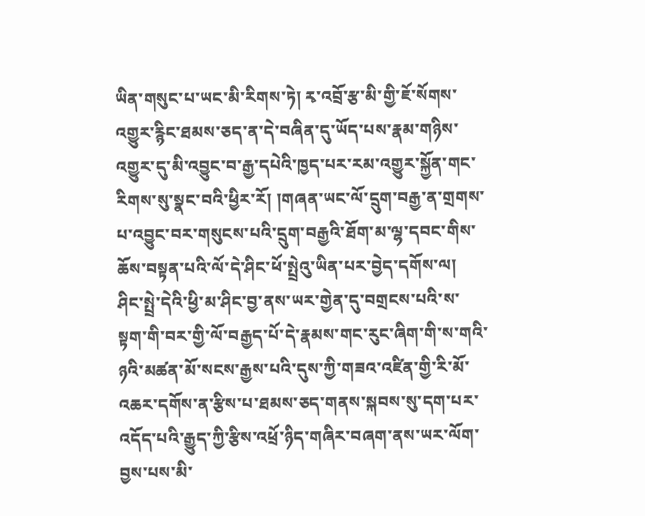ཡིན་གསུང་པ་ཡང་མི་རིགས་ཏེ། རྭ་འབྲོ་རྩ་མི་གྱི་ཇོ་སོགས་འགྱུར་རྙིང་ཐམས་ཅད་ན་དེ་བཞིན་དུ་ཡོད་པས་རྣམ་གཉིས་འགྱུར་དུ་མི་འབྱུང་བ་རྒྱ་དཔེའི་ཁྱད་པར་རམ་འགྱུར་སྐྱོན་གང་རིགས་སུ་སྣང་བའི་ཕྱིར་རོ། །གཞན་ཡང་ལོ་དྲུག་བརྒྱ་ན་གྲགས་པ་འབྱུང་བར་གསུངས་པའི་དྲུག་བརྒྱའི་ཐོག་མ་ལྷ་དབང་གིས་ཆོས་བསྟན་པའི་ལོ་དེ་ཤིང་ཕོ་སྤྲེའུ་ཡིན་པར་བྱེད་དགོས་ལ། ཤིང་སྤྲེ་དེའི་ཕྱི་མ་ཤིང་བྱ་ནས་ཡར་གྱེན་དུ་བགྲངས་པའི་ས་སྟག་གི་བར་གྱི་ལོ་བརྒྱད་པོ་དེ་རྣམས་གང་རུང་ཞིག་གི་ས་གའི་ཉའི་མཚན་མོ་སངས་རྒྱས་པའི་དུས་ཀྱི་གཟའ་འཛིན་གྱི་རི་མོ་འཆར་དགོས་ན་རྩིས་པ་ཐམས་ཅད་གནས་སྐབས་སུ་དག་པར་འདོད་པའི་རྒྱུད་ཀྱི་རྩིས་འཕྲོ་ཉིད་གཞིར་བཞག་ནས་ཡར་ལོག་བྱས་པས་མི་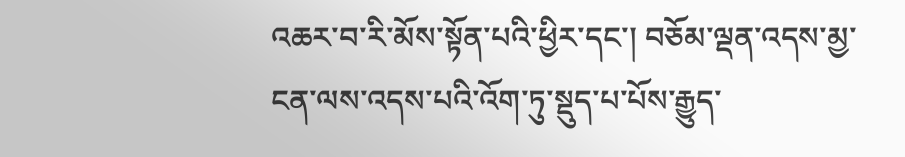འཆར་བ་རི་མོས་སྟོན་པའི་ཕྱིར་དང་། བཅོམ་ལྡན་འདས་མྱ་ངན་ལས་འདས་པའི་འོག་ཏུ་སྡུད་པ་པོས་རྒྱུད་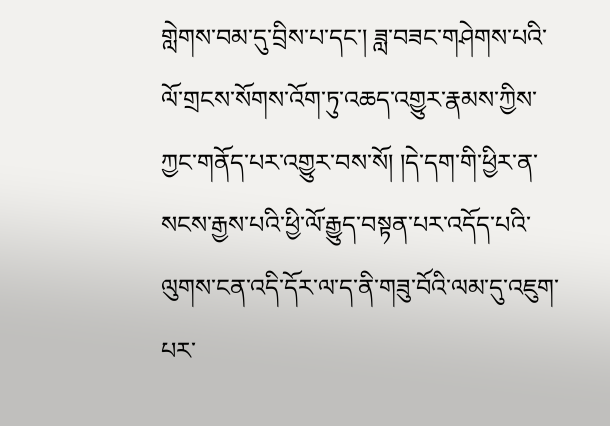གླེགས་བམ་དུ་བྲིས་པ་དང་། ཟླ་བཟང་གཤེགས་པའི་ལོ་གྲངས་སོགས་འོག་ཏུ་འཆད་འགྱུར་རྣམས་ཀྱིས་ཀྱང་གནོད་པར་འགྱུར་བས་སོ། །དེ་དག་གི་ཕྱིར་ན་སངས་རྒྱས་པའི་ཕྱི་ལོ་རྒྱུད་བསྟན་པར་འདོད་པའི་ལུགས་ངན་འདི་དོར་ལ་ད་ནི་གཟུ་བོའི་ལམ་དུ་འཇུག་པར་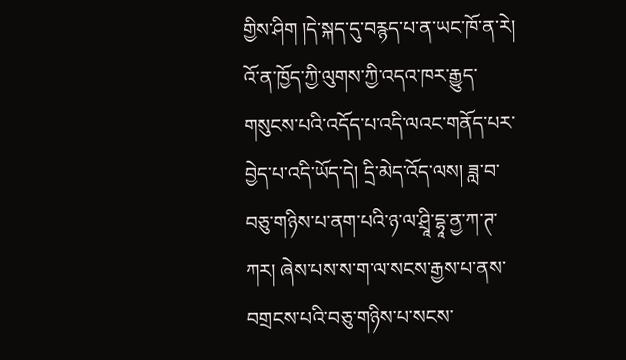གྱིས་ཤིག །དེ་སྐད་དུ་བརྙད་པ་ན་ཡང་ཁོ་ན་རེ། འོ་ན་ཁྱོད་ཀྱི་ལུགས་ཀྱི་འདའ་ཁར་རྒྱུད་གསུངས་པའི་འདོད་པ་འདི་ལའང་གནོད་པར་བྱེད་པ་འདི་ཡོད་དེ། དྲི་མེད་འོད་ལས། ཟླ་བ་བཅུ་གཉིས་པ་ནག་པའི་ཉ་ལ་ཤྲཱི་དྷཱ་ནྱ་ཀ་ཊ་ཀར། ཞེས་པས་ས་ག་ལ་སངས་རྒྱས་པ་ནས་བགྲངས་པའི་བཅུ་གཉིས་པ་སངས་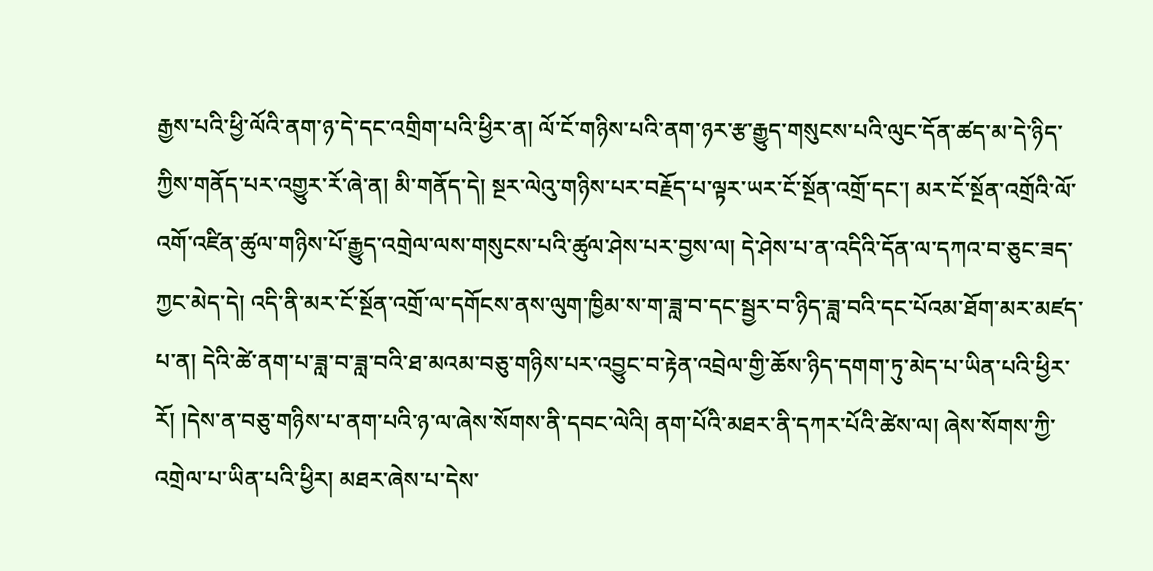རྒྱས་པའི་ཕྱི་ལོའི་ནག་ཉ་དེ་དང་འགྲིག་པའི་ཕྱིར་ན། ལོ་ངོ་གཉིས་པའི་ནག་ཉར་རྩ་རྒྱུད་གསུངས་པའི་ལུང་དོན་ཚད་མ་དེ་ཉིད་ཀྱིས་གནོད་པར་འགྱུར་རོ་ཞེ་ན། མི་གནོད་དེ། སྔར་ལེའུ་གཉིས་པར་བརྗོད་པ་ལྟར་ཡར་ངོ་སྔོན་འགྲོ་དང་། མར་ངོ་སྔོན་འགྲོའི་ལོ་འགོ་འཛིན་ཚུལ་གཉིས་པོ་རྒྱུད་འགྲེལ་ལས་གསུངས་པའི་ཚུལ་ཤེས་པར་བྱས་ལ། དེ་ཤེས་པ་ན་འདིའི་དོན་ལ་དཀའ་བ་ཅུང་ཟད་ཀྱང་མེད་དེ། འདི་ནི་མར་ངོ་སྔོན་འགྲོ་ལ་དགོངས་ནས་ལུག་ཁྱིམ་ས་ག་ཟླ་བ་དང་སྦྱར་བ་ཉིད་ཟླ་བའི་དང་པོའམ་ཐོག་མར་མཛད་པ་ན། དེའི་ཚེ་ནག་པ་ཟླ་བ་ཟླ་བའི་ཐ་མའམ་བཅུ་གཉིས་པར་འབྱུང་བ་རྟེན་འབྲེལ་གྱི་ཆོས་ཉིད་དགག་ཏུ་མེད་པ་ཡིན་པའི་ཕྱིར་རོ། །དེས་ན་བཅུ་གཉིས་པ་ནག་པའི་ཉ་ལ་ཞེས་སོགས་ནི་དབང་ལེའི། ནག་པོའི་མཐར་ནི་དཀར་པོའི་ཚེས་ལ། ཞེས་སོགས་ཀྱི་འགྲེལ་པ་ཡིན་པའི་ཕྱིར། མཐར་ཞེས་པ་དེས་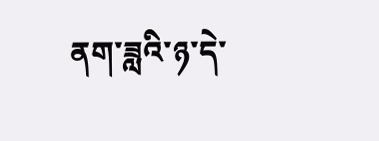ནག་ཟླའི་ཉ་དེ་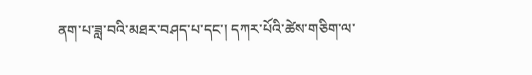ནག་པ་ཟླ་བའི་མཐར་བཤད་པ་དང་། དཀར་པོའི་ཚེས་གཅིག་ལ་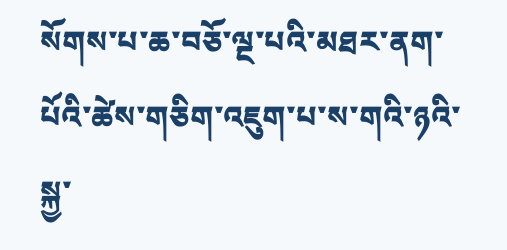སོགས་པ་ཆ་བཅོ་ལྔ་པའི་མཐར་ནག་པོའི་ཚེས་གཅིག་འཇུག་པ་ས་གའི་ཉའི་སྐྱ་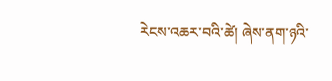རེངས་འཆར་བའི་ཚེ། ཞེས་ནག་ཉའི་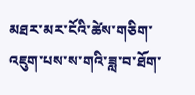མཐར་མར་ངོའི་ཚེས་གཅིག་འཇུག་པས་ས་གའི་ཟླ་བ་ཐོག་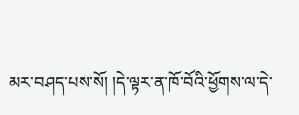མར་བཤད་པས་སོ། །དེ་ལྟར་ན་ཁོ་བོའི་ཕྱོགས་ལ་དེ་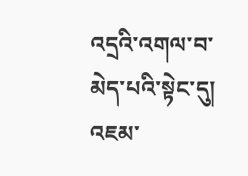འདྲའི་འགལ་བ་མེད་པའི་སྟེང་དུ། འཇམ་